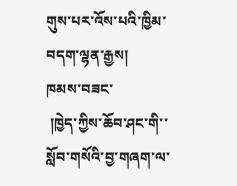གུས་པར་འོས་པའི་ཁྱིམ་བདག་ལྷན་རྒྱས།
ཁམས་བཟང་
 །ཁྱེད་ཀྱིས་ཆོབ་ཤང་གི་་སློབ་གསོའི་བྱ་གཞག་ལ་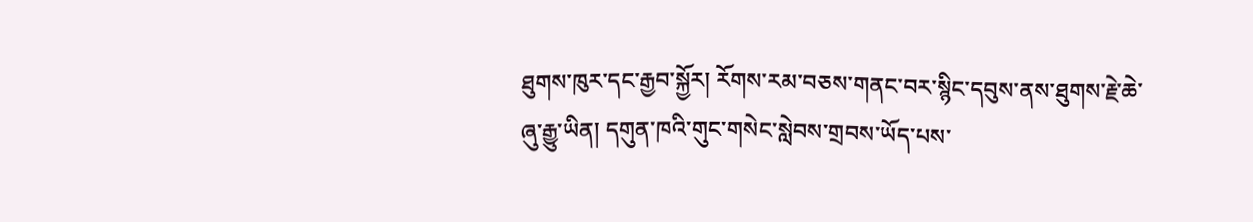ཐུགས་ཁུར་དང་རྒྱབ་སྐྱོར། རོགས་རམ་བཅས་གནང་བར་སྙིང་དབུས་ནས་ཐུགས་རྗེ་ཆེ་ཞུ་རྒྱུ་ཡིན། དགུན་ཁའི་གུང་གསེང་སླེབས་གྲབས་ཡོད་པས་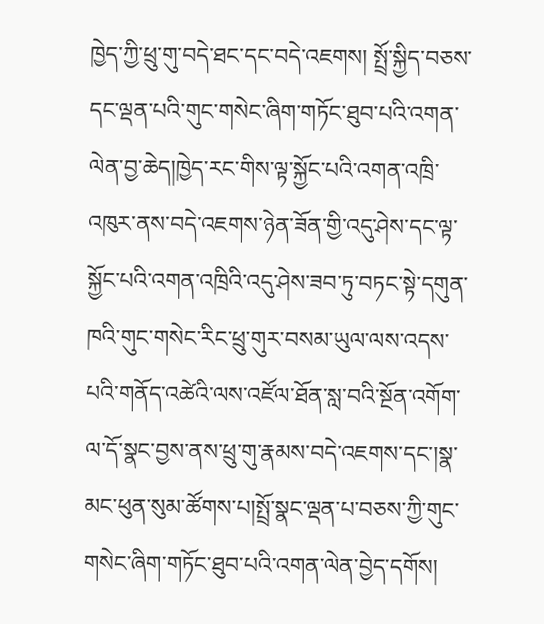ཁྱེད་ཀྱི་ཕྲུ་གུ་བདེ་ཐང་དང་བདེ་འཇགས། སྤྲོ་སྐྱིད་བཅས་དང་ལྡན་པའི་གུང་གསེང་ཞིག་གཏོང་ཐུབ་པའི་འགན་ལེན་བྱ་ཆེད།ཁྱེད་རང་གིས་ལྟ་སྐྱོང་པའི་འགན་འཁྲི་འཁུར་ནས་བདེ་འཇགས་ཉེན་ཟོན་གྱི་འདུ་ཤེས་དང་ལྟ་སྐྱོང་པའི་འགན་འཁྲིའི་འདུ་ཤེས་ཟབ་ཏུ་བཏང་སྟེ་དགུན་ཁའི་གུང་གསེང་རིང་ཕྲུ་གུར་བསམ་ཡུལ་ལས་འདས་པའི་གནོད་འཚེའི་ལས་འཛོལ་ཐོན་སླ་བའི་སྔོན་འགོག་ལ་དོ་སྣང་བྱས་ནས་ཕྲུ་གུ་རྣམས་བདེ་འཇགས་དང་།སྣ་མང་ཕུན་སུམ་ཚོགས་པ།སྤྲོ་སྣང་ལྡན་པ་བཅས་ཀྱི་གུང་གསེང་ཞིག་གཏོང་ཐུབ་པའི་འགན་ལེན་བྱེད་དགོས།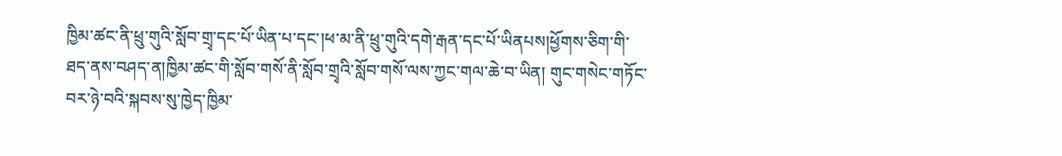ཁྱིམ་ཚང་ནི་ཕྲུ་གུའི་སློབ་གྲྭ་དང་པོ་ཡིན་པ་དང་།ཕ་མ་ནི་ཕྲུ་གུའི་དགེ་རྒན་དང་པོ་ཡིནཔས།ཕྱོགས་ཅིག་གི་ཐད་ནས་བཤད་ན།ཁྱིམ་ཚང་གི་སློབ་གསོ་ནི་སློབ་གྲྭའི་སློབ་གསོ་ལས་ཀྱང་གལ་ཆེ་བ་ཡིན། གུང་གསེང་གཏོང་བར་ཉེ་བའི་སྐབས་སུ་ཁྱེད་ཁྱིམ་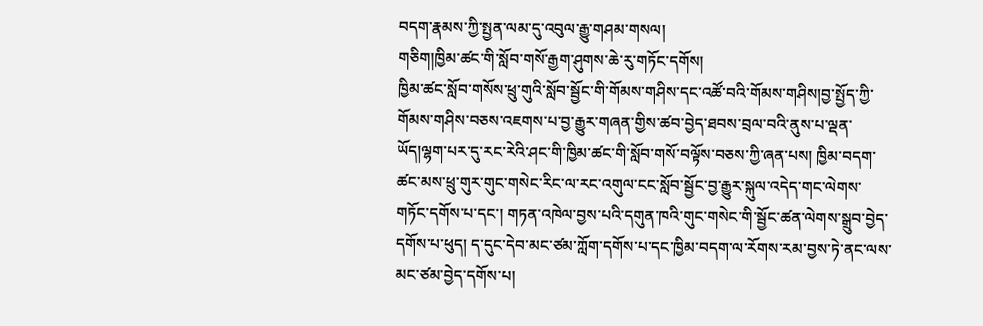བདག་རྣམས་ཀྱི་སྤྱན་ལམ་དུ་འབུལ་རྒྱུ་གཤམ་གསལ།
གཅིག།ཁྱིམ་ཚང་གི་སློབ་གསོ་རྒྱག་ཤུགས་ཆེ་རུ་གཏོང་དགོས།
ཁྱིམ་ཚང་སློབ་གསོས་ཕྲུ་གུའི་སློབ་སྦྱོང་གི་གོམས་གཤིས་དང་འཚོ་བའི་གོམས་གཤིས།བྱ་སྤྱོད་ཀྱི་གོམས་གཤིས་བཅས་འཇགས་པ་བྱ་རྒྱུར་གཞན་གྱིས་ཚབ་བྱེད་ཐབས་བྲལ་བའི་ནུས་པ་ལྡན་ཡོད།ལྷག་པར་དུ་རང་རེའི་ཤང་གི་ཁྱིམ་ཚང་གི་སློབ་གསོ་བལྟོས་བཅས་ཀྱི་ཞན་པས། ཁྱིམ་བདག་ཚང་མས་ཕྲུ་གུར་གུང་གསེང་རིང་ལ་རང་འགུལ་ངང་སློབ་སྦྱོང་བྱ་རྒྱུར་སྐུལ་འདེད་གང་ལེགས་གཏོང་དགོས་པ་དང་། གཏན་འཁེལ་བྱས་པའི་དགུན་ཁའི་གུང་གསེང་གི་སྦྱོང་ཚན་ལེགས་སྒྲུབ་བྱེད་དགོས་པ་ཕུད། ད་དུང་དེབ་མང་ཙམ་ཀློག་དགོས་པ་དང་ཁྱིམ་བདག་ལ་རོགས་རམ་བྱས་ཏེ་ནང་ལས་མང་ཙམ་བྱེད་དགོས་པ།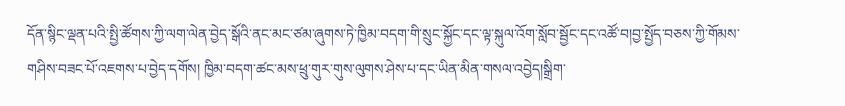དོན་སྙིང་ལྡན་པའི་སྤྱི་ཚོགས་ཀྱི་ལག་ལེན་བྱེད་སྒོའི་ནང་མང་ཙམ་ཞུགས་ཏེ་ཁྱིམ་བདག་གི་སྲུང་སྐྱོང་དང་ལྟ་སྐུལ་འོག་སློབ་སྦྱོང་དང་འཚོ་བ།བྱ་སྤྱོད་བཅས་ཀྱི་གོམས་གཤིས་བཟང་པོ་འཇགས་པ་བྱེད་དགོས། ཁྱིམ་བདག་ཚང་མས་ཕྲུ་གུར་གུས་ལུགས་ཤེས་པ་དང་ཡིན་མིན་གསལ་འབྱེད།སྒྲིག་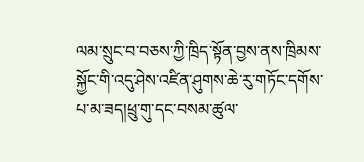ལམ་སྲུང་བ་བཅས་ཀྱི་ཁྲིད་སྟོན་བྱས་ནས་ཁྲིམས་སྐྱོང་གི་འདུ་ཤེས་འཛིན་ཤུགས་ཆེ་རུ་གཏོང་དགོས་པ་མ་ཟད།ཕྲུ་གུ་དང་བསམ་ཚུལ་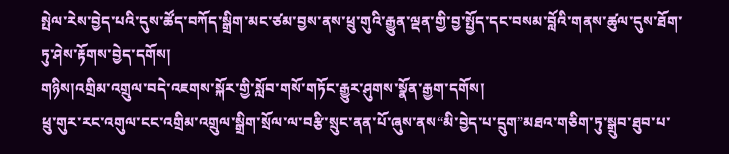སྤེལ་རེས་བྱེད་པའི་དུས་ཚོད་བཀོད་སྒྲིག་མང་ཙམ་བྱས་ནས་ཕྲུ་གུའི་རྒྱུན་ལྡན་གྱི་བྱ་སྤྱོད་དང་བསམ་བློའི་གནས་ཚུལ་དུས་ཐོག་ཏུ་ཤེས་རྟོགས་བྱེད་དགོས།
གཉིས།འགྲིམ་འགྲུལ་བདེ་འཇགས་སྐོར་གྱི་སློབ་གསོ་གཏོང་རྒྱུར་ཤུགས་སྣོན་རྒྱག་དགོས།
ཕྲུ་གུར་རང་འགུལ་ངང་འགྲིམ་འགྲུལ་སྒྲིག་སྲོལ་ལ་བརྩི་སྲུང་ནན་པོ་ཞུས་ནས“མི་བྱེད་པ་དྲུག”མཐའ་གཅིག་ཏུ་སྒྲུབ་ཐུབ་པ་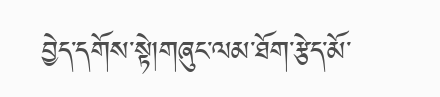བྱེད་དགོས་སྟེ།གཞུང་ལམ་ཐོག་རྩེད་མོ་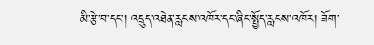མི་རྩེ་བ་དང་། འདྲུད་འཐེན་རླངས་འཁོར་དང་ཞིང་སྤྱོད་རླངས་འཁོར། ཟོག་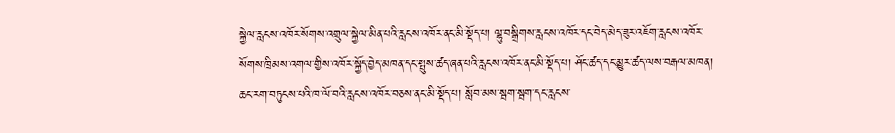སྐྱེལ་རླངས་འཁོར་སོགས་འགྲུལ་སྐྱེལ་མིན་པའི་རླངས་འཁོར་ནང་མི་སྡོད་པ། ལྷུ་བསྒྲིགས་རླངས་འཁོར་དང་བེད་མེད་ཟུར་འཇོག་རླངས་འཁོར་སོགས་ཁྲིམས་འགལ་གྱིས་འཁོར་སྐྱོད་བྱེད་མཁན་དང་སྤུས་ཚད་ཞན་པའི་རླངས་འཁོར་ནང་མི་སྡོད་པ། ཤོང་ཚད་དང་མྱུར་ཚད་ལས་བརྒལ་མཁན། ཆང་རག་བཏུངས་པའི་ཁ་ལོ་བའི་རླངས་འཁོར་བཅས་ནང་མི་སྡོད་པ། སློབ་མས་སྦག་སྦག་དང་རླངས་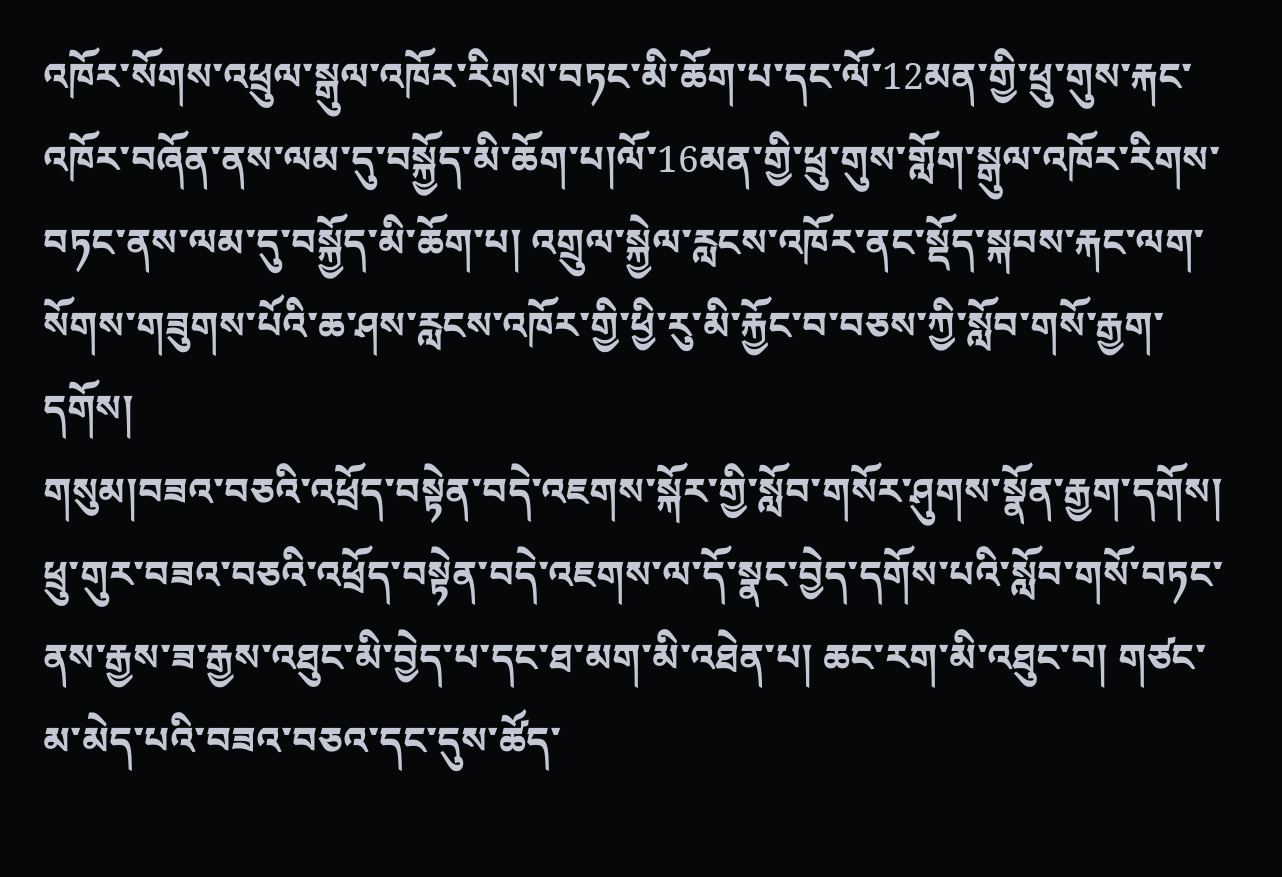འཁོར་སོགས་འཕྲུལ་སྒུལ་འཁོར་རིགས་བཏང་མི་ཆོག་པ་དང་ལོ་12མན་གྱི་ཕྲུ་གུས་རྐང་འཁོར་བཞོན་ནས་ལམ་དུ་བསྐྱོད་མི་ཆོག་པ།ལོ་16མན་གྱི་ཕྲུ་གུས་གློག་སྒུལ་འཁོར་རིགས་བཏང་ནས་ལམ་དུ་བསྐྱོད་མི་ཆོག་པ། འགྲུལ་སྐྱེལ་རླངས་འཁོར་ནང་སྡོད་སྐབས་རྐང་ལག་སོགས་གཟུགས་པོའི་ཆ་ཤས་རླངས་འཁོར་གྱི་ཕྱི་རུ་མི་རྐྱོང་བ་བཅས་ཀྱི་སློབ་གསོ་རྒྱག་དགོས།
གསུམ།བཟའ་བཅའི་འཕྲོད་བསྟེན་བདེ་འཇགས་སྐོར་གྱི་སློབ་གསོར་ཤུགས་སྣོན་རྒྱག་དགོས།
ཕྲུ་གུར་བཟའ་བཅའི་འཕྲོད་བསྟེན་བདེ་འཇགས་ལ་དོ་སྣང་བྱེད་དགོས་པའི་སློབ་གསོ་བཏང་ནས་རྒྱས་ཟ་རྒྱས་འཐུང་མི་བྱེད་པ་དང་ཐ་མག་མི་འཐེན་པ། ཆང་རག་མི་འཐུང་བ། གཙང་མ་མེད་པའི་བཟའ་བཅའ་དང་དུས་ཚོད་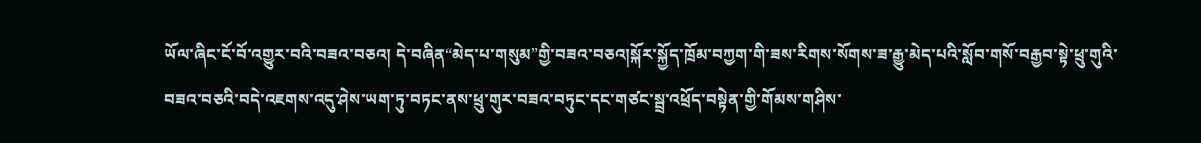ཡོལ་ཞིང་ངོ་བོ་འགྱུར་བའི་བཟའ་བཅའ། དེ་བཞིན“མེད་པ་གསུམ”གྱི་བཟའ་བཅའ།སྐོར་སྐྱོད་ཁྲོམ་བཀྱག་གི་ཟས་རིགས་སོགས་ཟ་རྒྱུ་མེད་པའི་སློབ་གསོ་བརྒྱབ་སྟེ་ཕྲུ་གུའི་བཟའ་བཅའི་བདེ་འཇགས་འདུ་ཤེས་ཡག་ཏུ་བཏང་ནས་ཕྲུ་གུར་བཟའ་བཏུང་དང་གཙང་སྦྲ་འཕྲོད་བསྟེན་གྱི་གོམས་གཤིས་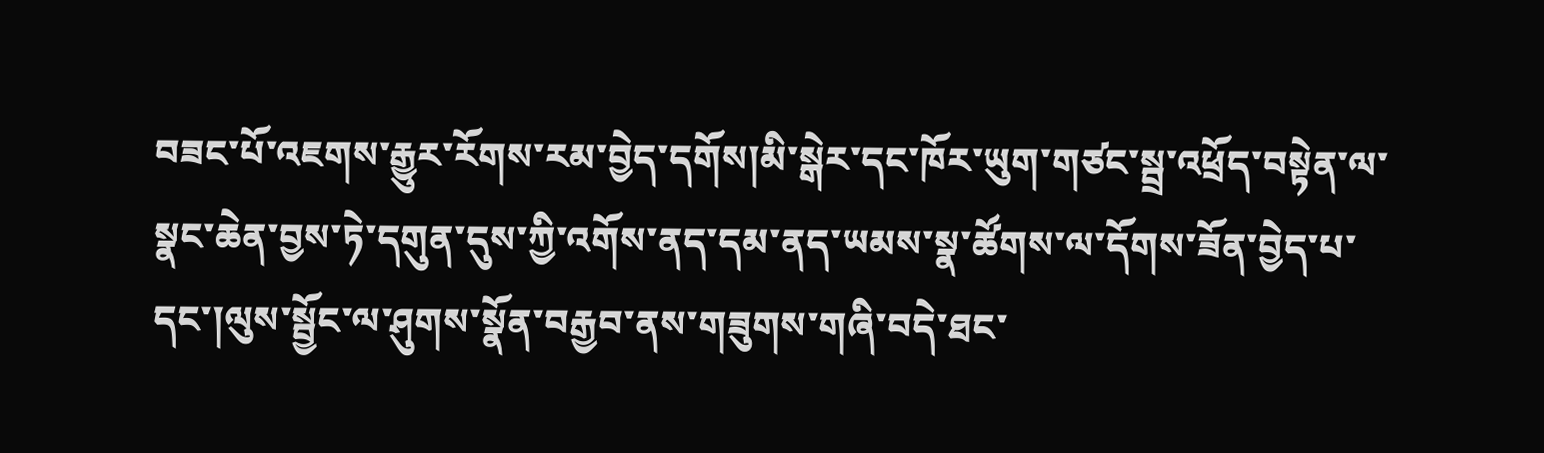བཟང་པོ་འཇགས་རྒྱུར་རོགས་རམ་བྱེད་དགོས།མི་སྒེར་དང་ཁོར་ཡུག་གཙང་སྦྲ་འཕྲོད་བསྟེན་ལ་སྣང་ཆེན་བྱས་ཏེ་དགུན་དུས་ཀྱི་འགོས་ནད་དམ་ནད་ཡམས་སྣ་ཚོགས་ལ་དོགས་ཟོན་བྱེད་པ་དང་།ལུས་སྦྱོང་ལ་ཤུགས་སྣོན་བརྒྱབ་ནས་གཟུགས་གཞི་བདེ་ཐང་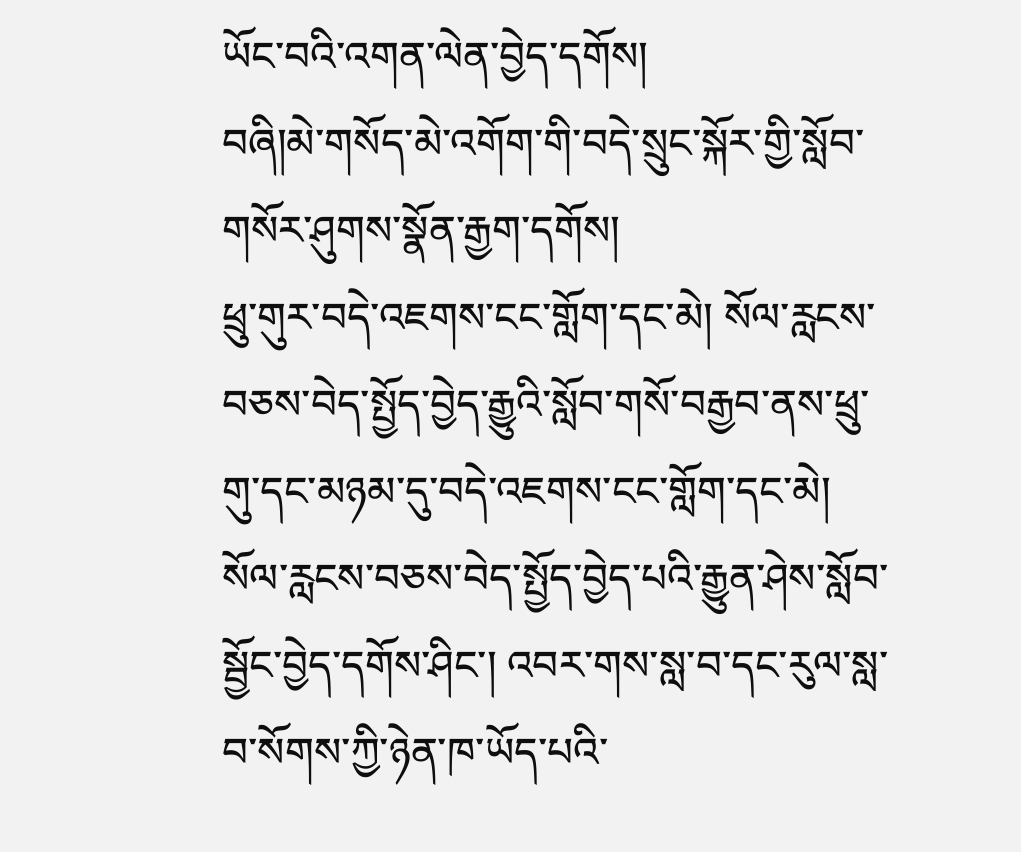ཡོང་བའི་འགན་ལེན་བྱེད་དགོས།
བཞི།མེ་གསོད་མེ་འགོག་གི་བདེ་སྲུང་སྐོར་གྱི་སློབ་གསོར་ཤུགས་སྣོན་རྒྱག་དགོས།
ཕྲུ་གུར་བདེ་འཇགས་ངང་གློག་དང་མེ། སོལ་རླངས་བཅས་བེད་སྤྱོད་བྱེད་རྒྱུའི་སློབ་གསོ་བརྒྱབ་ནས་ཕྲུ་གུ་དང་མཉམ་དུ་བདེ་འཇགས་ངང་གློག་དང་མེ། སོལ་རླངས་བཅས་བེད་སྤྱོད་བྱེད་པའི་རྒྱུན་ཤེས་སློབ་སྦྱོང་བྱེད་དགོས་ཤིང་། འབར་གས་སླ་བ་དང་རུལ་སླ་བ་སོགས་ཀྱི་ཉེན་ཁ་ཡོད་པའི་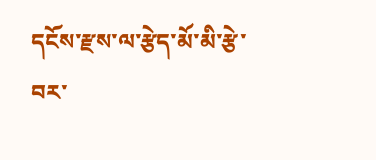དངོས་རྫས་ལ་རྩེད་མོ་མི་རྩེ་བར་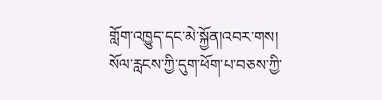གློག་འཁྱུད་དང་མེ་སྐྱོན།འབར་གས། སོལ་རླངས་ཀྱི་དུག་ཕོག་པ་བཅས་ཀྱི་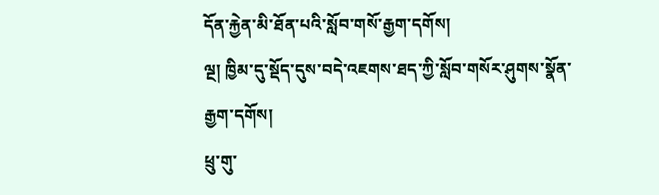དོན་རྐྱེན་མི་ཐོན་པའི་སློབ་གསོ་རྒྱག་དགོས།
ལྔ། ཁྱིམ་དུ་སྡོད་དུས་བདེ་འཇགས་ཐད་ཀྱི་སློབ་གསོར་ཤུགས་སྣོན་རྒྱག་དགོས།
ཕྲུ་གུ་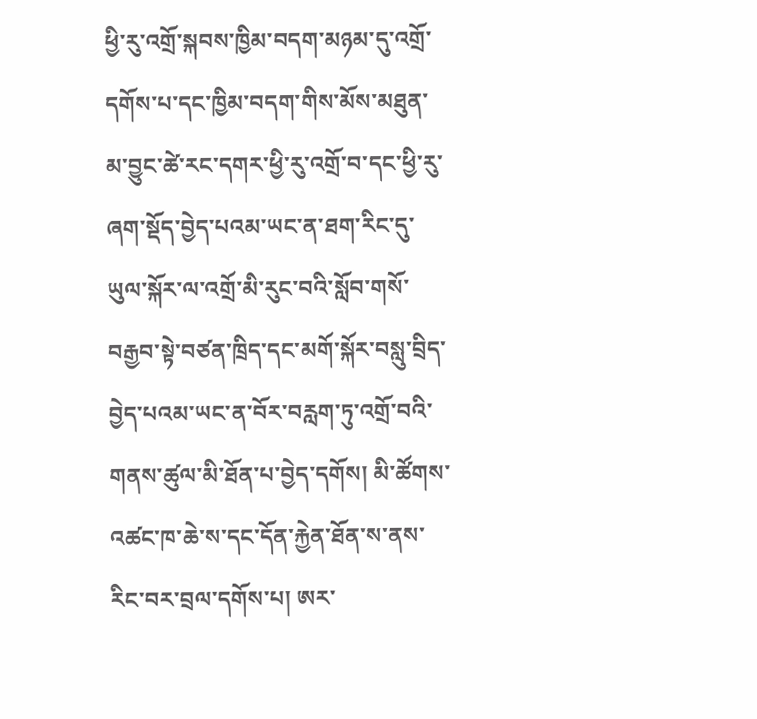ཕྱི་རུ་འགྲོ་སྐབས་ཁྱིམ་བདག་མཉམ་དུ་འགྲོ་དགོས་པ་དང་ཁྱིམ་བདག་གིས་མོས་མཐུན་མ་བྱུང་ཚེ་རང་དགར་ཕྱི་རུ་འགྲོ་བ་དང་ཕྱི་རུ་ཞག་སྡོད་བྱེད་པའམ་ཡང་ན་ཐག་རིང་དུ་ཡུལ་སྐོར་ལ་འགྲོ་མི་རུང་བའི་སློབ་གསོ་བརྒྱབ་སྟེ་བཙན་ཁྲིད་དང་མགོ་སྐོར་བསླུ་བྲིད་བྱེད་པའམ་ཡང་ན་བོར་བརླག་ཏུ་འགྲོ་བའི་གནས་ཚུལ་མི་ཐོན་པ་བྱེད་དགོས། མི་ཚོགས་འཚང་ཁ་ཆེ་ས་དང་དོན་རྐྱེན་ཐོན་ས་ནས་རིང་བར་བྲལ་དགོས་པ། ཨར་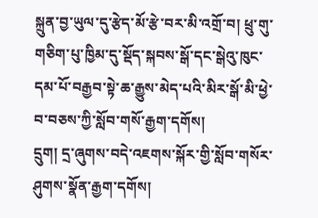སྐྲུན་བྱ་ཡུལ་དུ་རྩེད་མོ་རྩེ་བར་མི་འགྲོ་བ། ཕྲུ་གུ་གཅིག་པུ་ཁྱིམ་དུ་སྡོད་སྐབས་སྒོ་དང་སྒེའུ་ཁུང་དམ་པོ་བརྒྱབ་སྟེ་ཆ་རྒྱུས་མེད་པའི་མིར་སྒོ་མི་ཕྱེ་བ་བཅས་ཀྱི་སློབ་གསོ་རྒྱག་དགོས།
དྲུག། དྲ་ཞུགས་བདེ་འཇགས་སྐོར་གྱི་སློབ་གསོར་ཤུགས་སྣོན་རྒྱག་དགོས།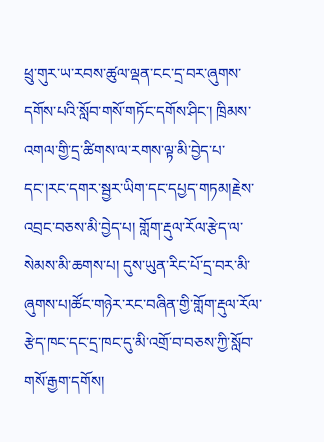ཕྲུ་གུར་ཡ་རབས་ཚུལ་ལྡན་ངང་དྲ་བར་ཞུགས་དགོས་པའི་སློབ་གསོ་གཏོང་དགོས་ཤིང་། ཁྲིམས་འགལ་གྱི་དྲ་ཚིགས་ལ་རགས་ལྟ་མི་བྱེད་པ་དང་།རང་དགར་སྦྱར་ཡིག་དང་དཔྱད་གཏམ།རྗེས་འབྲང་བཅས་མི་བྱེད་པ། གློག་རྡུལ་རོལ་རྩེད་ལ་སེམས་མི་ཆགས་པ། དུས་ཡུན་རིང་པོ་དྲ་བར་མི་ཞུགས་པ།ཚོང་གཉེར་རང་བཞིན་གྱི་གློག་རྡུལ་རོལ་རྩེད་ཁང་དང་དྲ་ཁང་དུ་མི་འགྲོ་བ་བཅས་ཀྱི་སློབ་གསོ་རྒྱག་དགོས།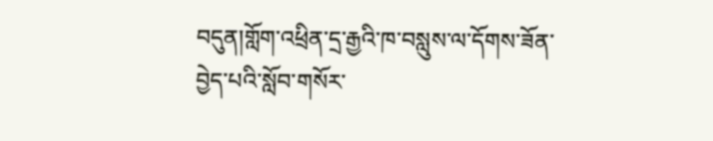བདུན།གློག་འཕྲིན་དྲ་རྒྱའི་ཁ་བསླུས་ལ་དོགས་ཟོན་བྱེད་པའི་སློབ་གསོར་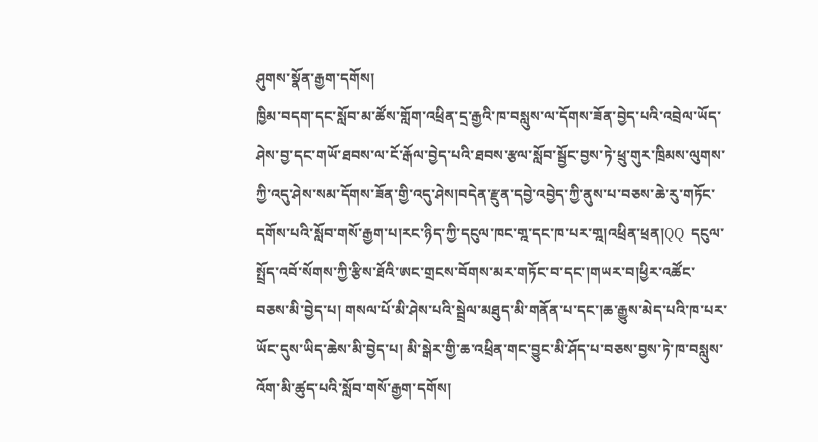ཤུགས་སྣོན་རྒྱག་དགོས།
ཁྱིམ་བདག་དང་སློབ་མ་ཚོས་གློག་འཕྲིན་དྲ་རྒྱའི་ཁ་བསླུས་ལ་དོགས་ཟོན་བྱེད་པའི་འབྲེལ་ཡོད་ཤེས་བྱ་དང་གཡོ་ཐབས་ལ་ངོ་རྒོལ་བྱེད་པའི་ཐབས་རྩལ་སློབ་སྦྱོང་བྱས་ཏེ་ཕྲུ་གུར་ཁྲིམས་ལུགས་ཀྱི་འདུ་ཤེས་སམ་དོགས་ཟོན་གྱི་འདུ་ཤེས།བདེན་རྫུན་དབྱེ་འབྱེད་ཀྱི་ནུས་པ་བཅས་ཆེ་རུ་གཏོང་དགོས་པའི་སློབ་གསོ་རྒྱག་པ།རང་ཉིད་ཀྱི་དངུལ་ཁང་གྰ་དང་ཁ་པར་གྰ།འཕྲིན་ཕྲན།QQ  དངུལ་སྤྲོད་འབོ་སོགས་ཀྱི་རྩིས་ཐོའི་ཨང་གྲངས་བོགས་མར་གཏོང་བ་དང་།གཡར་བ།ཕྱིར་འཚོང་བཅས་མི་བྱེད་པ། གསལ་པོ་མི་ཤེས་པའི་སྦྲེལ་མཐུད་མི་གནོན་པ་དང་།ཆ་རྒྱུས་མེད་པའི་ཁ་པར་ཡོང་དུས་ཡིད་ཆེས་མི་བྱེད་པ། མི་སྒེར་གྱི་ཆ་འཕྲིན་གང་བྱུང་མི་ཤོད་པ་བཅས་བྱས་ཏེ་ཁ་བསླུས་འོག་མི་ཚུད་པའི་སློབ་གསོ་རྒྱག་དགོས།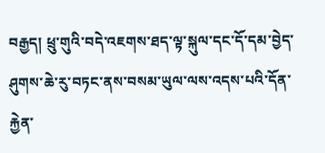བརྒྱད། ཕྲུ་གུའི་བདེ་འཇགས་ཐད་ལྟ་སྐུལ་དང་དོ་དམ་བྱེད་ཤུགས་ཆེ་རུ་བཏང་ནས་བསམ་ཡུལ་ལས་འདས་པའི་དོན་རྐྱེན་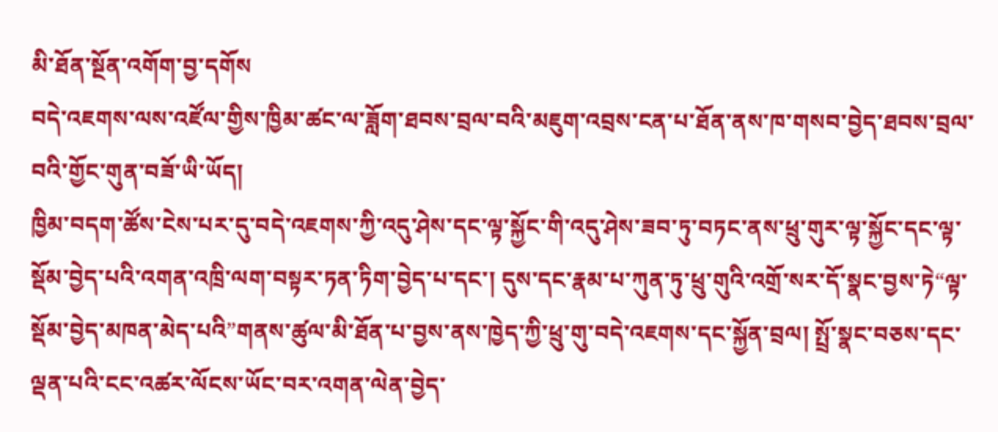མི་ཐོན་སྔོན་འགོག་བྱ་དགོས
བདེ་འཇགས་ལས་འཛོལ་གྱིས་ཁྱིམ་ཚང་ལ་ཟློག་ཐབས་བྲལ་བའི་མཇུག་འབྲས་ངན་པ་ཐོན་ནས་ཁ་གསབ་བྱེད་ཐབས་བྲལ་བའི་གྱོང་གུན་བཟོ་ཡི་ཡོད།
ཁྱིམ་བདག་ཚོས་ངེས་པར་དུ་བདེ་འཇགས་ཀྱི་འདུ་ཤེས་དང་ལྟ་སྐྱོང་གི་འདུ་ཤེས་ཟབ་ཏུ་བཏང་ནས་ཕྲུ་གུར་ལྟ་སྐྱོང་དང་ལྟ་སྡོམ་བྱེད་པའི་འགན་འཁྲི་ལག་བསྟར་ཏན་ཏིག་བྱེད་པ་དང་། དུས་དང་རྣམ་པ་ཀུན་ཏུ་ཕྲུ་གུའི་འགྲོ་སར་དོ་སྣང་བྱས་ཏེ“ལྟ་སྡོམ་བྱེད་མཁན་མེད་པའི”གནས་ཚུལ་མི་ཐོན་པ་བྱས་ནས་ཁྱེད་ཀྱི་ཕྲུ་གུ་བདེ་འཇགས་དང་སྐྱོན་བྲལ། སྤྲོ་སྣང་བཅས་དང་ལྡན་པའི་ངང་འཚར་ལོངས་ཡོང་བར་འགན་ལེན་བྱེད་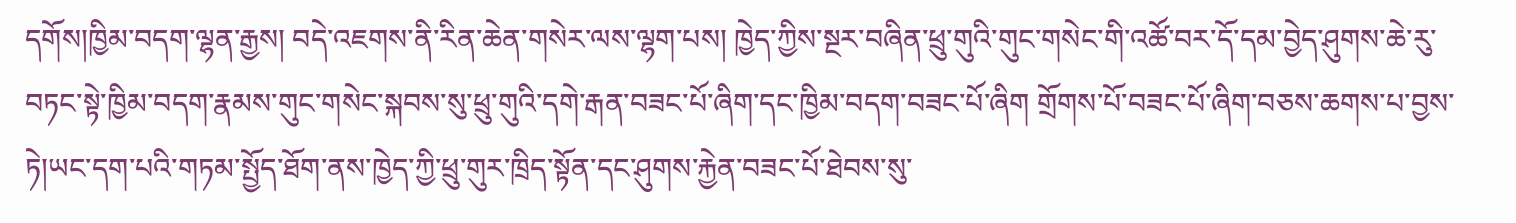དགོས།ཁྱིམ་བདག་ལྷན་རྒྱས། བདེ་འཇགས་ནི་རིན་ཆེན་གསེར་ལས་ལྷག་པས། ཁྱེད་ཀྱིས་སྔར་བཞིན་ཕྲུ་གུའི་གུང་གསེང་གི་འཚོ་བར་དོ་དམ་བྱེད་ཤུགས་ཆེ་རུ་བཏང་སྟེ་ཁྱིམ་བདག་རྣམས་གུང་གསེང་སྐབས་སུ་ཕྲུ་གུའི་དགེ་རྒན་བཟང་པོ་ཞིག་དང་ཁྱིམ་བདག་བཟང་པོ་ཞིག གྲོགས་པོ་བཟང་པོ་ཞིག་བཅས་ཆགས་པ་བྱས་ཏེ།ཡང་དག་པའི་གཏམ་སྤྱོད་ཐོག་ནས་ཁྱེད་ཀྱི་ཕྲུ་གུར་ཁྲིད་སྟོན་དང་ཤུགས་རྐྱེན་བཟང་པོ་ཐེབས་སུ་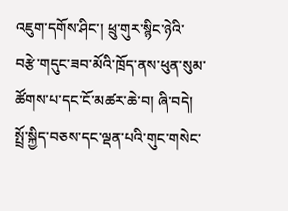འཇུག་དགོས་ཤིང་། ཕྲུ་གུར་སྙིང་ཉེའི་བརྩེ་གདུང་ཟབ་མོའི་ཁྲོད་ནས་ཕུན་སུམ་ཚོགས་པ་དང་ངོ་མཚར་ཆེ་བ། ཞི་བདེ། སྤྲོ་སྐྱིད་བཅས་དང་ལྡན་པའི་གུང་གསེང་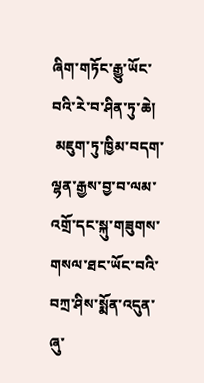ཞིག་གཏོང་རྒྱུ་ཡོང་བའི་རེ་བ་ཤིན་ཏུ་ཆེ།
 མཇུག་ཏུ་ཁྱིམ་བདག་ལྷན་རྒྱས་བྱ་བ་ལམ་འགྲོ་དང་སྐུ་གཟུགས་གསལ་ཐང་ཡོང་བའི་བཀྲ་ཤིས་སྨོན་འདུན་ཞུ་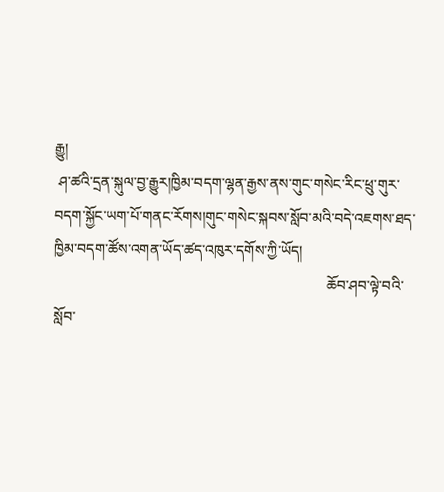རྒྱུ།
 ཤ་ཚའི་དྲན་སྐུལ་བྱ་རྒྱུར།ཁྱིམ་བདག་ལྷན་རྒྱས་ནས་གུང་གསེང་རིང་ཕྲུ་གུར་བདག་སྐྱོང་ཡག་པོ་གནང་རོགས།གུང་གསེང་སྐབས་སློབ་མའི་བདེ་འཇགས་ཐད་ཁྱིམ་བདག་ཚོས་འགན་ཡོད་ཚད་འཁུར་དགོས་ཀྱི་ཡོད།
                                                                           ཆོབ་ཤབ་ལྟེ་བའི་སློབ་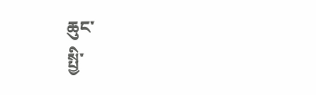ཆུང་                               སྤྱི་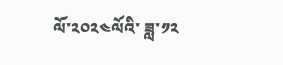ལོ་༢༠༢༤ལོའི་ ཟླ་༡༢